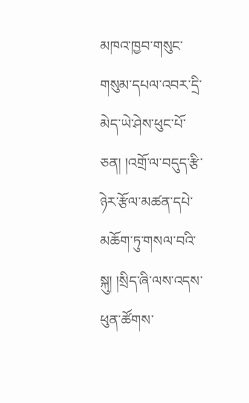མཁའ་ཁྱབ་གསུང་གསུམ་དཔལ་འབར་དྲི་མེད་ཡེ་ཤེས་ཕུང་པོ་ཅན། །འགྲོ་ལ་བདུད་རྩི་ཉེར་རྩོལ་མཚན་དཔེ་མཆོག་ཏུ་གསལ་བའི་སྐུ། །སྲིད་ཞི་ལས་འདས་ཕུན་ཚོགས་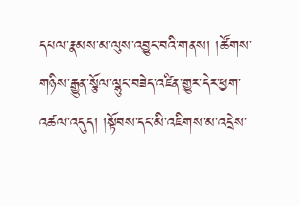དཔལ་རྣམས་མ་ལུས་འབྱུང་བའི་གནས། །ཚོགས་གཉིས་རྒྱུན་སྩོལ་ལྷུང་བཟེད་འཛིན་གྱུར་དེར་ཕྱག་འཚལ་འདུད། །སྟོབས་དང་མི་འཇིགས་མ་འདྲེས་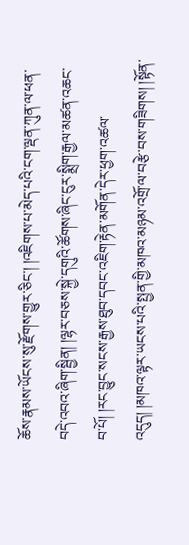ཆོས་རྣམས་ཡོངས་སུ་རྫོགས་གྱུར་ཅིང་། །འཇིགས་པ་མེད་པའི་ངག་ལྡན་ཀུན་ལ་ཕན་བདེ་འབའ་ཞིག་སྦྱིན། །ལྷར་བཅས་སྐྱེ་དགུའི་ཚོགས་ཞིང་ངུར་སྨྲིག་རྒྱལ་མཚན་འཆང་བ་པོ། །རང་བྱུང་སངས་རྒྱས་ཐུབ་དབང་འཇིག་རྟེན་མགོན་དེར་ཕྱག་འཚལ་འདུད། །མཁའ་ལྟར་ཡངས་པའི་སྤྱན་གྱི་མཁའ་མཉམ་འགྲོ་ལ་བརྩེ་བས་གཟིགས། །སྟོན་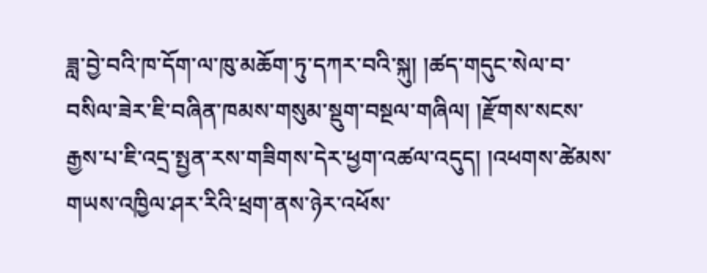ཟླ་བྱེ་བའི་ཁ་དོག་ལ་ཁུ་མཆོག་ཏུ་དཀར་བའི་སྐུ། །ཚད་གདུང་སེལ་བ་བསིལ་ཟེར་ཇི་བཞིན་ཁམས་གསུམ་སྡུག་བསྔལ་གཞིལ། །རྫོགས་སངས་རྒྱས་པ་ཇི་འདྲ་སྤྱན་རས་གཟིགས་དེར་ཕྱག་འཚལ་འདུད། །འཕགས་ཚེམས་གཡས་འཁྱིལ་ཤར་རིའི་ཕྲག་ནས་ཉེར་འཕོས་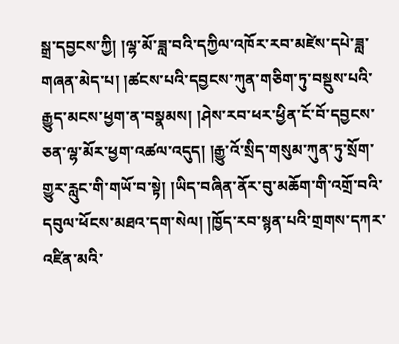སྒྲ་དབྱངས་ཀྱི། །ལྷ་མོ་ཟླ་བའི་དཀྱིལ་འཁོར་རབ་མཛེས་དཔེ་ཟླ་གཞན་མེད་པ། །ཚངས་པའི་དབྱངས་ཀུན་གཅིག་ཏུ་བསྡུས་པའི་རྒྱུད་མངས་ཕྱག་ན་བསྣམས། །ཤེས་རབ་ཕར་ཕྱིན་ངོ་བོ་དབྱངས་ཅན་ལྷ་མོར་ཕྱག་འཚལ་འདུད། །རྒྱུ་འོ་སྲིད་གསུམ་ཀུན་ཏུ་སྲོག་གྱུར་རླུང་གི་གཡོ་བ་སྟེ། །ཡིད་བཞིན་ནོར་བུ་མཆོག་གི་འགྲོ་བའི་དབུལ་ཕོངས་མཐའ་དག་སེལ། །ཁྱོད་རབ་སྙན་པའི་གྲགས་དཀར་འཛིན་མའི་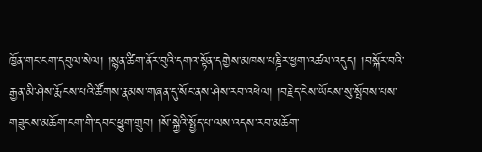ཁྱོན་གང་ངག་དབུལ་སེལ། །སྙན་ཚིག་ནོར་བུའི་དགའ་སྟོན་དགྱེས་མཁས་པཎྜིར་ཕྱག་འཚལ་འདུད། །བསྐོར་བའི་རྒྱན་མི་ཤེས་རྨོངས་པའི་ཚོགས་རྣམས་གཞན་དུ་སོང་ནས་ཤེས་རབ་འཕེལ། །བརྗེད་ངེས་ཡོངས་སུ་སྤོབས་པས་གཟུངས་མཆོག་ངག་གི་དབང་ཕྱུག་གྲུབ། །སོ་སྐྱེའི་སྤྱོད་པ་ལས་འདས་རབ་མཆོག་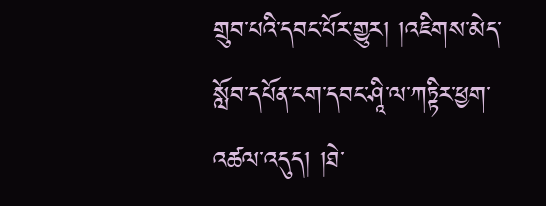གྲུབ་པའི་དབང་པོར་གྱུར། །འཇིགས་མེད་སློབ་དཔོན་ངག་དབང་ཤཱི་ལ་ཀཏྟིར་ཕྱག་འཚལ་འདུད། །ཐེ་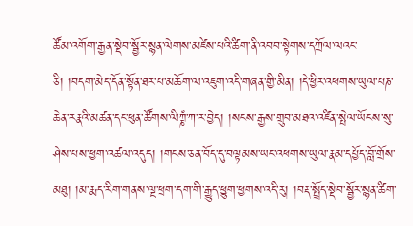ཚོམ་འགོག་རྒྱན་སྡེབ་སྦྱོར་སྙན་ལེགས་མཛེས་པའི་ཚིག་ནི་འབབ་སྟེགས་དཀྲོལ་ལའང་ཅི། །བདག་མེད་དོན་སྟོན་ཐར་པ་མཆོག་ལ་འཇུག་འདི་གཞན་གྱི་མིན། །དེ་ཕྱིར་འཕགས་ཡུལ་པཎ་ཆེན་རརྣའི་མཚན་དང་ཕུན་ཚོགས་ལིཀྞཾ་ཀ་ར་བྱེད། །སངས་རྒྱས་གྲུབ་མཐའ་འཛིན་སྤེལ་ཡོངས་སུ་ཤེས་པས་ཕྱག་འཚལ་འདུད། །གངས་ཅན་བོད་དུ་བལྟམས་ཡང་འཕགས་ཡུལ་རྣམ་དཔྱོད་བློ་གྲོས་མཐུ། །མ་རྨད་རིག་གནས་ལྔ་ཕྲག་དག་གི་རྒྱུད་ཕྱུག་ཕྱགས་འདི་རུ། །བརྡ་སྤྲོད་སྡེབ་སྦྱོར་སྙན་ཚིག་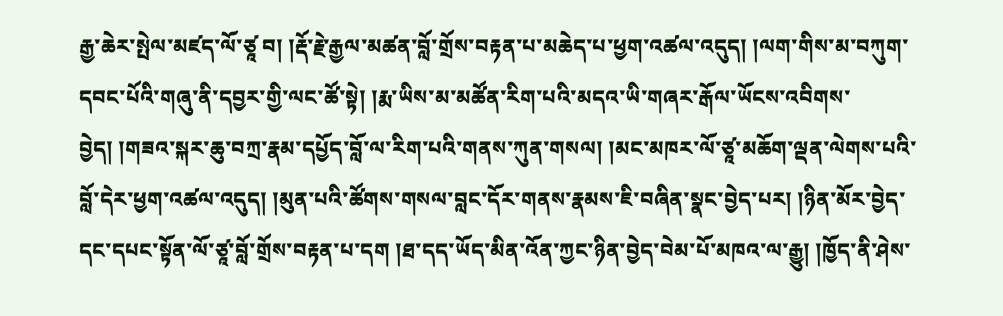རྒྱ་ཆེར་སྤེལ་མཛད་ལོ་ཙཱ བ། །རྡོ་རྗེ་རྒྱལ་མཚན་བློ་གྲོས་བརྟན་པ་མཆེད་པ་ཕྱག་འཚལ་འདུད། །ལག་གིས་མ་བཀུག་དབང་པོའི་གཞུ་ནི་དབྱར་གྱི་ལང་ཚོ་སྟེ། །རྨ་ཡིས་མ་མཚོན་རིག་པའི་མདའ་ཡི་གཞར་རྒོལ་ཡོངས་འབིགས་བྱེད། །གཟའ་སྐར་ཆུ་བཀྲ་རྣམ་དཔྱོད་བློ་ལ་རིག་པའི་གནས་ཀུན་གསལ། །མང་མཁར་ལོ་ཙཱ་མཆོག་ལྡན་ལེགས་པའི་བློ་དེར་ཕྱག་འཚལ་འདུད། །མུན་པའི་ཚོགས་གསལ་བླང་དོར་གནས་རྣམས་ཇི་བཞིན་སྣང་བྱེད་པར། །ཉིན་མོར་བྱེད་དང་དཔང་སྟོན་ལོ་ཙཱ་བློ་གྲོས་བརྟན་པ་དག །ཐ་དད་ཡོད་མིན་འོན་ཀྱང་ཉིན་བྱེད་བེམ་པོ་མཁའ་ལ་རྒྱུ། །ཁྱོད་ནི་ཤེས་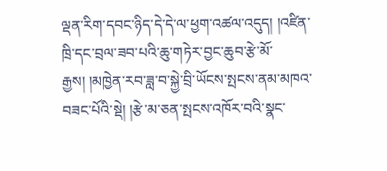ལྡན་རིག་དབང་ཉིད་དེ་དེ་ལ་ཕྱག་འཚལ་འདུད། །འཛིན་ཁྲི་དང་བྲལ་ཟབ་པའི་ཆུ་གཏེར་བྱང་ཆུབ་རྩེ་མོ་རྒྱས། །མཁྱེན་རབ་ཟླ་བ་སྐྱེ་བྲི་ཡོངས་སྤངས་ནམ་མཁའ་བཟང་པོའི་སྡེ། །རྩེ་མ་ཅན་སྤངས་འཁོར་བའི་སྣང་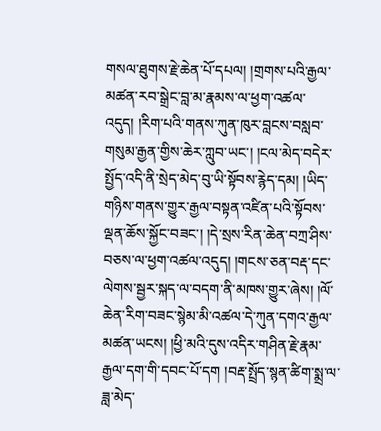གསལ་ཐུགས་རྗེ་ཆེན་པོ་དཔལ། །གྲགས་པའི་རྒྱལ་མཚན་རབ་སྒྲེང་བླ་མ་རྣམས་ལ་ཕྱག་འཚལ་འདུད། །རིག་པའི་གནས་ཀུན་ཁུར་བླངས་བསླབ་གསུམ་རྒྱན་གྱིས་ཆེར་ཀླུབ་ཡང་། །ངལ་མེད་བདེར་སྤྱོད་འདི་ནི་སྲེད་མེད་བུ་ཡི་སྟོབས་རྙེད་དམ། །ཡིད་གཉིས་གནས་གྱུར་རྒྱལ་བསྟན་འཛིན་པའི་སྟོབས་ལྡན་ཆོས་སྐྱོང་བཟང་། །དེ་སྲས་རིན་ཆེན་བཀྲ་ཤིས་བཅས་ལ་ཕྱག་འཚལ་འདུད། །གངས་ཅན་བརྡ་དང་ལེགས་སྦྱར་སྐད་ལ་བདག་ནི་མཁས་གྱུར་ཞེས། །ལོ་ཆེན་རིག་བཟང་སྙེམ་མི་འཚལ་དེ་ཀུན་དགའ་རྒྱལ་མཚན་ཡངས། །ཕྱི་མའི་དུས་འདིར་གཤིན་རྗེ་རྣམ་རྒྱལ་དག་གི་དབང་པོ་དག །བརྡ་སྤྲོད་སྙན་ཚིག་སྨྲ་ལ་ཟླ་མེད་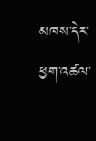མཁས་དེར་ཕྱག་འཚལ་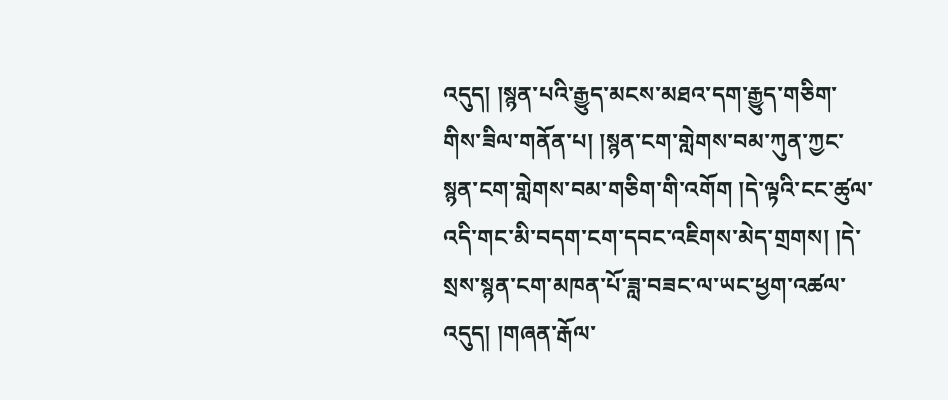འདུད། །སྙན་པའི་རྒྱུད་མངས་མཐའ་དག་རྒྱུད་གཅིག་གིས་ཟིལ་གནོན་པ། །སྙན་ངག་གླེགས་བམ་ཀུན་ཀྱང་སྙན་ངག་གླེགས་བམ་གཅིག་གི་འགོག །དེ་ལྟའི་ངང་ཚུལ་འདི་གང་མི་བདག་ངག་དབང་འཇིགས་མེད་གྲགས། །དེ་སྲས་སྙན་ངག་མཁན་པོ་ཟླ་བཟང་ལ་ཡང་ཕྱག་འཚལ་འདུད། །གཞན་རྒོལ་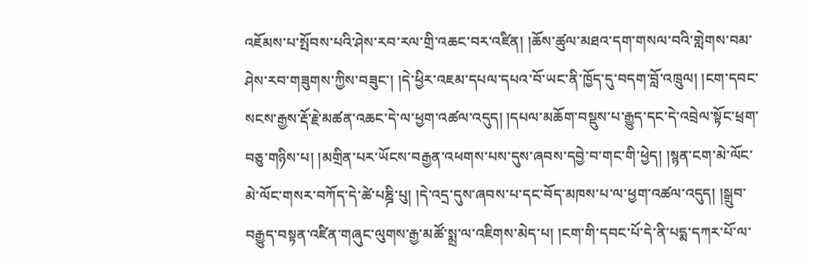འཇོམས་པ་སྤོབས་པའི་ཤེས་རབ་རལ་གྲི་འཆང་བར་འཛིན། །ཆོས་ཚུལ་མཐའ་དག་གསལ་བའི་གླེགས་བམ་ཤེས་རབ་གཟུགས་ཀྱིས་བཟུང་། །དེ་ཕྱིར་འཇམ་དཔལ་དཔའ་བོ་ཡང་ནི་ཁྱོད་དུ་བདག་བློ་འཁྲུལ། །ངག་དབང་སངས་རྒྱས་རྡོ་རྗེ་མཚན་འཆང་དེ་ལ་ཕྱག་འཚལ་འདུད། །དཔལ་མཆོག་བསྡུས་པ་རྒྱུད་དང་དེ་འབྲེལ་སྟོང་ཕྲག་བཅུ་གཉིས་པ། །མགྲིན་པར་ཡོངས་བརྒྱན་འཕགས་པས་དུས་ཞབས་དབྱེ་བ་གང་གི་ཕྱེད། །སྙན་ངག་མེ་ལོང་མེ་ལོང་གསར་བཀོད་དེ་ཚེ་པཎྜི་པུ། །དེ་འདྲ་དུས་ཞབས་པ་དང་བོད་མཁས་པ་ལ་ཕྱག་འཚལ་འདུད། །སྒྲུབ་བརྒྱུད་བསྟན་འཛིན་གཞུང་ལུགས་རྒྱ་མཚོ་སྨྲ་ལ་འཇིགས་མེད་པ། །ངག་གི་དབང་པོ་དེ་ནི་པདྨ་དཀར་པོ་ལ་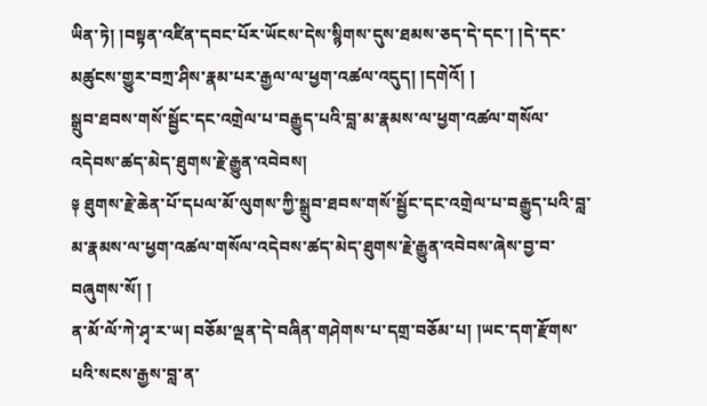ཡིན་ཏེ། །བསྟན་འཛིན་དབང་པོར་ཡོངས་དེས་སྙིགས་དུས་ཐམས་ཅད་དེ་དང་། །དེ་དང་མཚུངས་གྱུར་བཀྲ་ཤིས་རྣམ་པར་རྒྱལ་ལ་ཕྱག་འཚལ་འདུད། །དགེའོ། །
སྒྲུབ་ཐབས་གསོ་སྦྱོང་དང་འགྲེལ་པ་བརྒྱུད་པའི་བླ་མ་རྣམས་ལ་ཕྱག་འཚལ་གསོལ་འདེབས་ཚད་མེད་ཐུགས་རྗེ་རྒྱུན་འབེབས།
༈ ཐུགས་རྗེ་ཆེན་པོ་དཔལ་མོ་ལུགས་ཀྱི་སྒྲུབ་ཐབས་གསོ་སྦྱོང་དང་འགྲེལ་པ་བརྒྱུད་པའི་བླ་མ་རྣམས་ལ་ཕྱག་འཚལ་གསོལ་འདེབས་ཚད་མེད་ཐུགས་རྗེ་རྒྱུན་འབེབས་ཞེས་བྱ་བ་བཞུགས་སོ། །
ན་མོ་ལོ་ཀེ་ཤྭ་ར་ཡ། བཅོམ་ལྡན་དེ་བཞིན་གཤེགས་པ་དགྲ་བཅོམ་པ། །ཡང་དག་རྫོགས་པའི་སངས་རྒྱས་བླ་ན་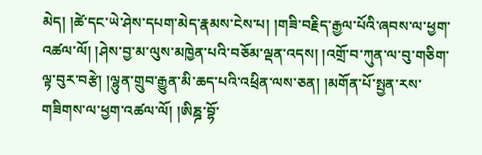མེད། །ཚེ་དང་ཡེ་ཤེས་དཔག་མེད་རྣམས་ངེས་པ། །གཟི་བརྗིད་རྒྱལ་པོའི་ཞབས་ལ་ཕྱག་འཚལ་ལོ། །ཤེས་བྱ་མ་ལུས་མཁྱེན་པའི་བཅོམ་ལྡན་འདས། །འགྲོ་བ་ཀུན་ལ་བུ་གཅིག་ལྟ་བུར་བརྩེ། །ལྷུན་གྲུབ་རྒྱུན་མི་ཆད་པའི་འཕྲིན་ལས་ཅན། །མགོན་པོ་སྤྱན་རས་གཟིགས་ལ་ཕྱག་འཚལ་ལོ། །ཨིཎྜ་བྷོ་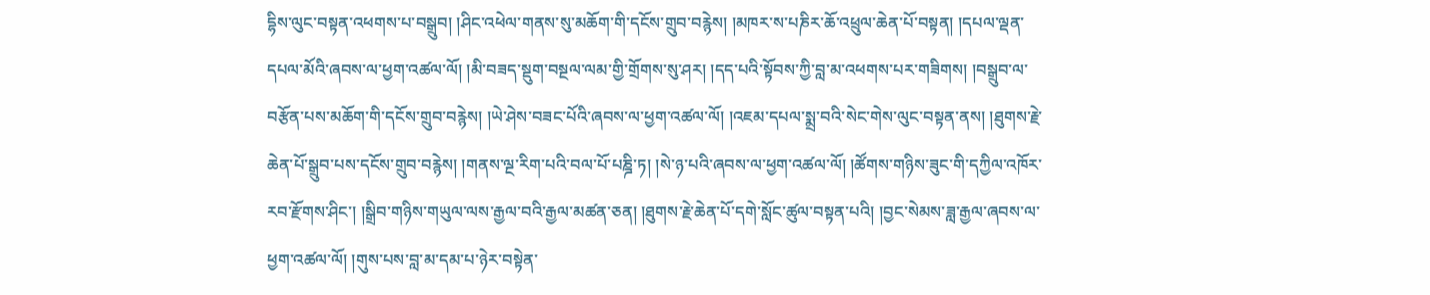དྷིས་ལུང་བསྟན་འཕགས་པ་བསྒྲུབ། །ཤིང་འཕེལ་གནས་སུ་མཆོག་གི་དངོས་གྲུབ་བརྙེས། །མཁར་ས་པཎིར་ཆོ་འཕྲུལ་ཆེན་པོ་བསྟན། །དཔལ་ལྡན་དཔལ་མོའི་ཞབས་ལ་ཕྱག་འཚལ་ལོ། །མི་བཟད་སྡུག་བསྔལ་ལམ་གྱི་གྲོགས་སུ་ཤར། །དད་པའི་སྟོབས་ཀྱི་བླ་མ་འཕགས་པར་གཟིགས། །བསྒྲུབ་ལ་བརྩོན་པས་མཆོག་གི་དངོས་གྲུབ་བརྙེས། །ཡེ་ཤེས་བཟང་པོའི་ཞབས་ལ་ཕྱག་འཚལ་ལོ། །འཇམ་དཔལ་སྨྲ་བའི་སེང་གེས་ལུང་བསྟན་ནས། །ཐུགས་རྗེ་ཆེན་པོ་སྒྲུབ་པས་དངོས་གྲུབ་བརྙེས། །གནས་ལྔ་རིག་པའི་བལ་པོ་པཎྜི་ཏ། །སེ་ཉ་པའི་ཞབས་ལ་ཕྱག་འཚལ་ལོ། །ཚོགས་གཉིས་ཟུང་གི་དཀྱིལ་འཁོར་རབ་རྫོགས་ཤིང་། །སྒྲིབ་གཉིས་གཡུལ་ལས་རྒྱལ་བའི་རྒྱལ་མཚན་ཅན། །ཐུགས་རྗེ་ཆེན་པོ་དགེ་སློང་ཚུལ་བསྟན་པའི། །བྱང་སེམས་ཟླ་རྒྱལ་ཞབས་ལ་ཕྱག་འཚལ་ལོ། །གུས་པས་བླ་མ་དམ་པ་ཉེར་བསྟེན་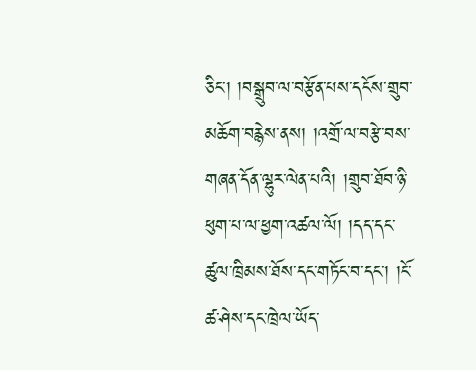ཅིང་། །བསྒྲུབ་ལ་བརྩོན་པས་དངོས་གྲུབ་མཆོག་བརྙེས་ནས། །འགྲོ་ལ་བརྩེ་བས་གཞན་དོན་ལྷུར་ལེན་པའི། །གྲུབ་ཐོབ་ཉི་ཕུག་པ་ལ་ཕྱག་འཚལ་ལོ། །དད་དང་ཚུལ་ཁྲིམས་ཐོས་དང་གཏོང་བ་དང་། །ངོ་ཚ་ཤེས་དང་ཁྲེལ་ཡོད་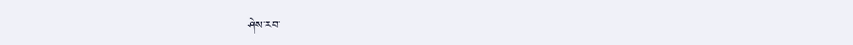ཤེས་རབ་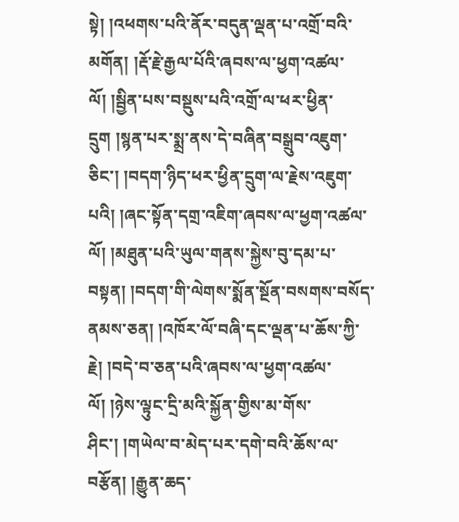སྟེ། །འཕགས་པའི་ནོར་བདུན་ལྡན་པ་འགྲོ་བའི་མགོན། །རྡོ་རྗེ་རྒྱལ་པོའི་ཞབས་ལ་ཕྱག་འཚལ་ལོ། །སྦྱིན་པས་བསྡུས་པའི་འགྲོ་ལ་ཕར་ཕྱིན་དྲུག །སྙན་པར་སྨྲ་ནས་དེ་བཞིན་བསྒྲུབ་འཇུག་ཅིང་། །བདག་ཉིད་ཕར་ཕྱིན་དྲུག་ལ་རྗེས་འཇུག་པའི། །ཞང་སྟོན་དགྲ་འཇིག་ཞབས་ལ་ཕྱག་འཚལ་ལོ། །མཐུན་པའི་ཡུལ་གནས་སྐྱེས་བུ་དམ་པ་བསྟན། །བདག་གི་ལེགས་སྨོན་སྔོན་བསགས་བསོད་ནམས་ཅན། །འཁོར་ལོ་བཞི་དང་ལྡན་པ་ཆོས་ཀྱི་རྗེ། །བདེ་བ་ཅན་པའི་ཞབས་ལ་ཕྱག་འཚལ་ལོ། །ཉེས་ལྟུང་དྲི་མའི་སྐྱོན་གྱིས་མ་གོས་ཤིང་། །གཡེལ་བ་མེད་པར་དགེ་བའི་ཆོས་ལ་བརྩོན། །རྒྱུན་ཆད་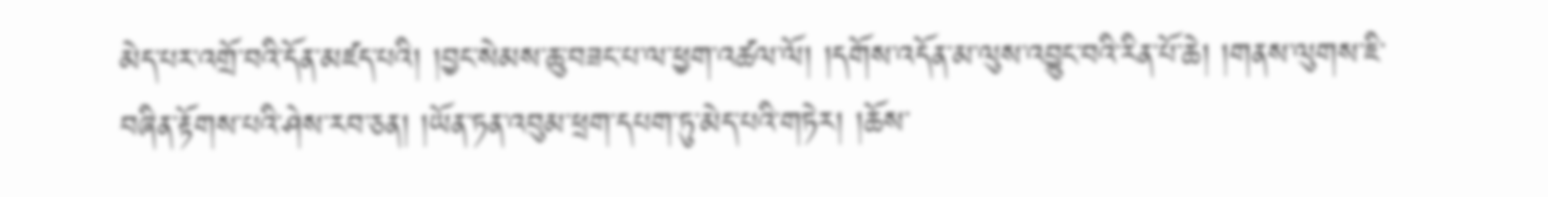མེད་པར་འགྲོ་བའི་དོན་མཛད་པའི། །བྱང་སེམས་ཆུ་བཟང་པ་ལ་ཕྱག་འཚལ་ལོ། །དགོས་འདོན་མ་ལུས་འབྱུང་བའི་རིན་པོ་ཆེ། །གནས་ལུགས་ཇི་བཞིན་རྟོགས་པའི་ཤེས་རབ་ཅན། །ཡོན་ཏན་འབུམ་ཕྲག་དཔག་ཏུ་མེད་པའི་གཏེར། །ཆོས་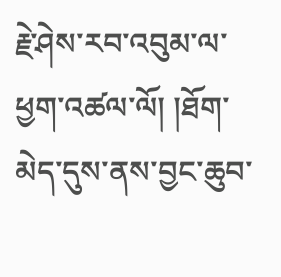རྗེ་ཤེས་རབ་འབུམ་ལ་ཕྱག་འཚལ་ལོ། །ཐོག་མེད་དུས་ནས་བྱང་ཆུབ་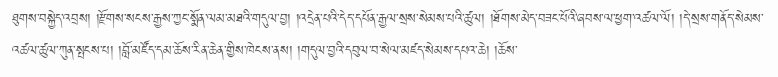ཐུགས་བསྐྱེད་འབྲས། །རྫོགས་སངས་རྒྱས་ཀྱང་སྨོན་ལམ་མཐའི་གདུལ་བྱ། །འདྲེན་པའི་དེད་དཔོན་རྒྱལ་སྲས་སེམས་པའི་ཚུལ། །ཐོགས་མེད་བཟང་པོའི་ཞབས་ལ་ཕྱག་འཚལ་ལོ། །དེ་སྲས་གནོད་སེམས་འཚལ་ཚུལ་ཀུན་སྤངས་པ། །བློ་མཛོད་དམ་ཆོས་རིན་ཆེན་གྱིས་ཁེངས་ནས། །གདུལ་བྱའི་དབུལ་བ་སེལ་མཛད་སེམས་དཔའ་ཆེ། །ཆོས་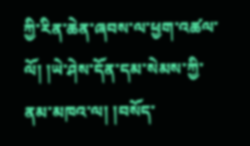ཀྱི་རིན་ཆེན་ཞབས་ལ་ཕྱག་འཚལ་ལོ། །ཡེ་ཤེས་དོན་དམ་སེམས་ཀྱི་ནམ་མཁའ་ལ། །བསོད་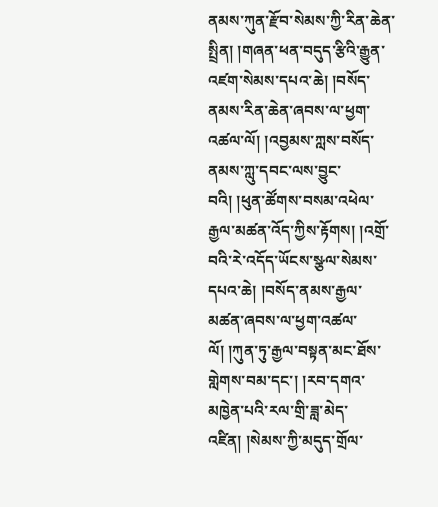ནམས་ཀུན་རྫོབ་སེམས་ཀྱི་རིན་ཆེན་སྤྲིན། །གཞན་ཕན་བདུད་རྩིའི་རྒྱུན་འཛག་སེམས་དཔའ་ཆེ། །བསོད་ནམས་རིན་ཆེན་ཞབས་ལ་ཕྱག་འཚལ་ལོ། །འབྱམས་ཀླས་བསོད་ནམས་ཀླུ་དབང་ལས་བྱུང་བའི། །ཕུན་ཚོགས་བསམ་འཕེལ་རྒྱལ་མཚན་འོད་ཀྱིས་རྟོགས། །འགྲོ་བའི་རེ་འདོད་ཡོངས་སྩལ་སེམས་དཔའ་ཆེ། །བསོད་ནམས་རྒྱལ་མཚན་ཞབས་ལ་ཕྱག་འཚལ་ལོ། །ཀུན་ཏུ་རྒྱལ་བསྟན་མང་ཐོས་གླེགས་བམ་དང་། །རབ་དགའ་མཁྱེན་པའི་རལ་གྲི་ཟླ་མེད་འཛིན། །སེམས་ཀྱི་མདུད་གྲོལ་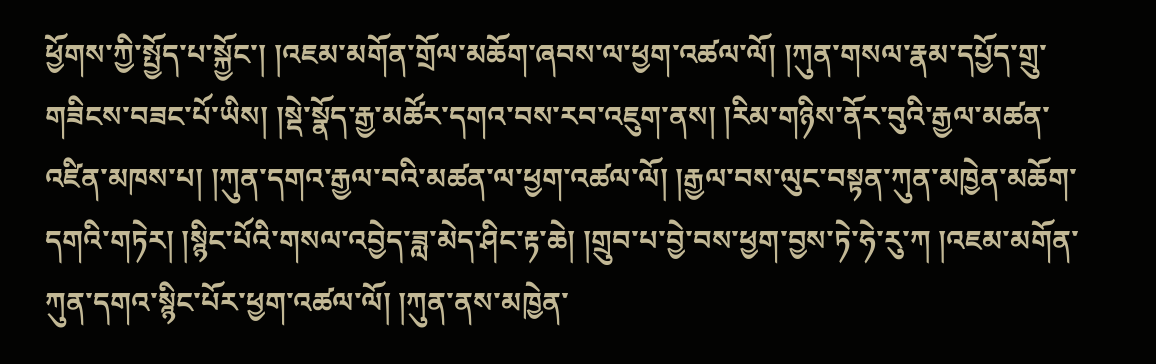ཕྱོགས་ཀྱི་སྤྱོད་པ་སྐྱོང་། །འཇམ་མགོན་གྲོལ་མཆོག་ཞབས་ལ་ཕྱག་འཚལ་ལོ། །ཀུན་གསལ་རྣམ་དཔྱོད་གྲུ་གཟིངས་བཟང་པོ་ཡིས། །སྡེ་སྣོད་རྒྱ་མཚོར་དགའ་བས་རབ་འཇུག་ནས། །རིམ་གཉིས་ནོར་བུའི་རྒྱལ་མཚན་འཛིན་མཁས་པ། །ཀུན་དགའ་རྒྱལ་བའི་མཚན་ལ་ཕྱག་འཚལ་ལོ། །རྒྱལ་བས་ལུང་བསྟན་ཀུན་མཁྱེན་མཆོག་དགའི་གཏེར། །སྙིང་པོའི་གསལ་འབྱེད་ཟླ་མེད་ཤིང་རྟ་ཆེ། །གྲུབ་པ་བྱེ་བས་ཕྱག་བྱས་ཏེ་ཧེ་རུ་ཀ །འཇམ་མགོན་ཀུན་དགའ་སྙིང་པོར་ཕྱག་འཚལ་ལོ། །ཀུན་ནས་མཁྱེན་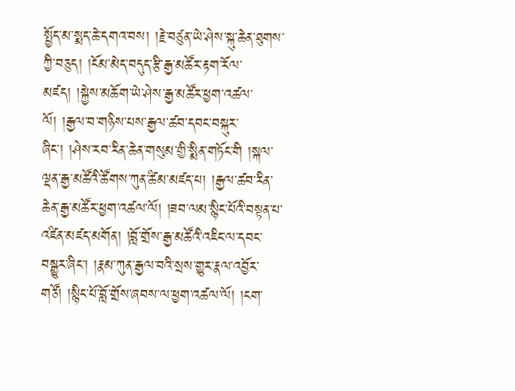སྤྱོད་མ་སྨད་ཆེ་དགའ་བས། །རྗེ་བཙུན་ཡེ་ཤེས་སྐུ་ཆེན་ཐུགས་ཀྱི་བཅུད། །ངོམ་མེད་བདུད་རྩི་རྒྱ་མཚོར་རྟག་རོལ་མཛད། །སྐྱེས་མཆོག་ཡེ་ཤེས་རྒྱ་མཚོར་ཕྱག་འཚལ་ལོ། །རྒྱལ་བ་གཉིས་པས་རྒྱལ་ཚབ་དབང་བསྐུར་ཞིང་། །ཤེས་རབ་རིན་ཆེན་གསུམ་གྱི་སྨིན་གཏོང་གི །སྐལ་ལྡན་རྒྱ་མཚོའི་ཚོགས་ཀུན་ཚིམ་མཛད་པ། །རྒྱལ་ཚབ་རིན་ཆེན་རྒྱ་མཚོར་ཕྱག་འཚལ་ལོ། །ཟབ་ལམ་སྙིང་པོའི་བསྟན་པ་འཛིན་མཛད་མགོན། །བློ་གྲོས་རྒྱ་མཚོའི་འཇིང་ལ་དབང་བསྒྱུར་ཞིང་། །རྣམ་ཀུན་རྒྱལ་བའི་སྲས་གྱུར་རྣལ་འབྱོར་གཙོ། །སྙིང་པོ་བློ་གྲོས་ཞབས་ལ་ཕྱག་འཚལ་ལོ། །ངག་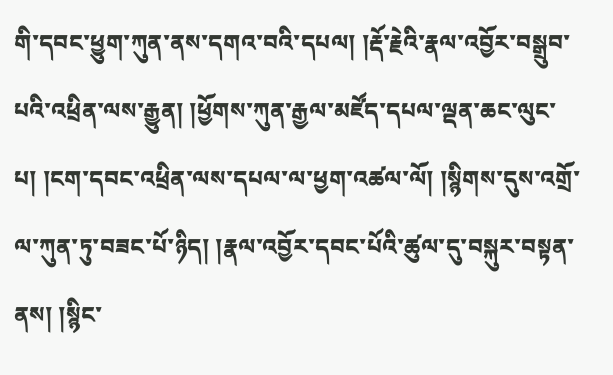གི་དབང་ཕྱུག་ཀུན་ནས་དགའ་བའི་དཔལ། །རྡོ་རྗེའི་རྣལ་འབྱོར་བསྒྲུབ་པའི་འཕྲིན་ལས་རྒྱུན། །ཕྱོགས་ཀུན་རྒྱལ་མཛོད་དཔལ་ལྡན་ཆང་ལུང་པ། །ངག་དབང་འཕྲིན་ལས་དཔལ་ལ་ཕྱག་འཚལ་ལོ། །སྙིགས་དུས་འགྲོ་ལ་ཀུན་ཏུ་བཟང་པོ་ཉིད། །རྣལ་འབྱོར་དབང་པོའི་ཚུལ་དུ་བསྐུར་བསྟན་ནས། །སྙིང་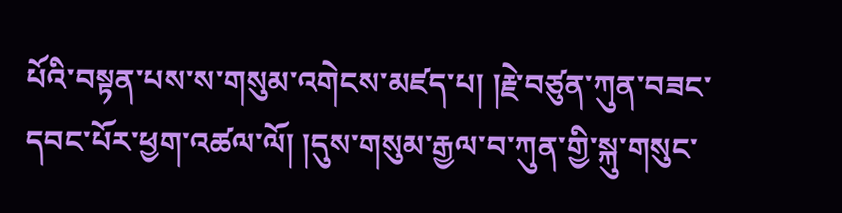པོའི་བསྟན་པས་ས་གསུམ་འགེངས་མཛད་པ། །རྗེ་བཙུན་ཀུན་བཟང་དབང་པོར་ཕྱག་འཚལ་ལོ། །དུས་གསུམ་རྒྱལ་བ་ཀུན་གྱི་སྐུ་གསུང་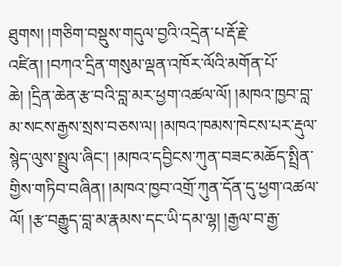ཐུགས། །གཅིག་བསྡུས་གདུལ་བྱའི་འདྲེན་པ་རྡོ་རྗེ་འཛིན། །བཀའ་དྲིན་གསུམ་ལྡན་འཁོར་ལོའི་མགོན་པོ་ཆེ། །དྲིན་ཆེན་རྩ་བའི་བླ་མར་ཕྱག་འཚལ་ལོ། །མཁའ་ཁྱབ་བླ་མ་སངས་རྒྱས་སྲས་བཅས་ལ། །མཁའ་ཁམས་ཁེངས་པར་རྡུལ་སྙེད་ལུས་སྤྲུལ་ཞིང་། །མཁའ་དབྱིངས་ཀུན་བཟང་མཆོད་སྤྲིན་གྱིས་གཏིབ་བཞིན། །མཁའ་ཁྱབ་འགྲོ་ཀུན་དོན་དུ་ཕྱག་འཚལ་ལོ། །རྩ་བརྒྱུད་བླ་མ་རྣམས་དང་ཡི་དམ་ལྷ། །རྒྱལ་བ་རྒྱ་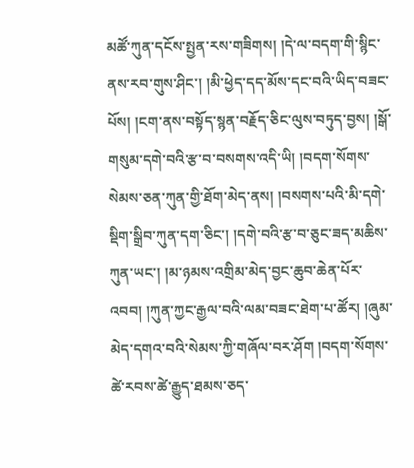མཚོ་ཀུན་དངོས་སྤྱན་རས་གཟིགས། །དེ་ལ་བདག་གི་སྙིང་ནས་རབ་གུས་ཤིང་། །མི་ཕྱེད་དད་མོས་དང་བའི་ཡིད་བཟང་པོས། །ངག་ནས་བསྟོད་སྙན་བརྗོད་ཅིང་ལུས་བཏུད་བྱས། །སྒོ་གསུམ་དགེ་བའི་རྩ་བ་བསགས་འདི་ཡི། །བདག་སོགས་སེམས་ཅན་ཀུན་གྱི་ཐོག་མེད་ནས། །བསགས་པའི་མི་དགེ་སྡིག་སྒྲིབ་ཀུན་དག་ཅིང་། །དགེ་བའི་རྩ་བ་ཅུང་ཟད་མཆིས་ཀུན་ཡང་། །མ་ཉམས་འགྲིམ་མེད་བྱང་ཆུབ་ཆེན་པོར་འབབ། །ཀུན་ཀྱང་རྒྱལ་བའི་ལམ་བཟང་ཐེག་པ་ཚོར། །ཞུམ་མེད་དགའ་བའི་སེམས་ཀྱི་གཞོལ་བར་ཤོག །བདག་སོགས་ཚེ་རབས་ཚེ་རྒྱུད་ཐམས་ཅད་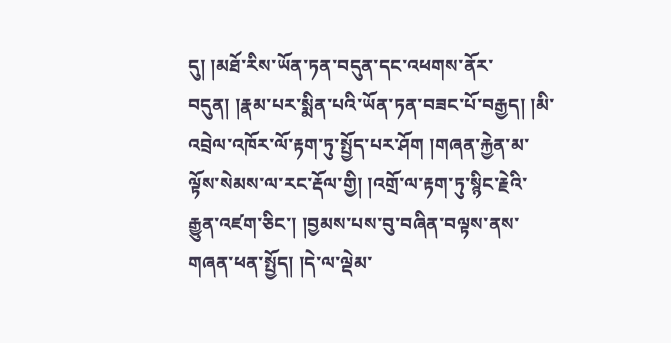དུ། །མཐོ་རིས་ཡོན་ཏན་བདུན་དང་འཕགས་ནོར་བདུན། །རྣམ་པར་སྨིན་པའི་ཡོན་ཏན་བཟང་པོ་བརྒྱད། །མི་འབྲེལ་འཁོར་ལོ་རྟག་ཏུ་སྤྱོད་པར་ཤོག །གཞན་རྐྱེན་མ་ལྟོས་སེམས་ལ་རང་རྡོལ་གྱི། །འགྲོ་ལ་རྟག་ཏུ་སྙིང་རྗེའི་རྒྱུན་འཛག་ཅིང་། །བྱམས་པས་བུ་བཞིན་བལྟས་ནས་གཞན་ཕན་སྤྱོད། །དེ་ལ་ལྡེམ་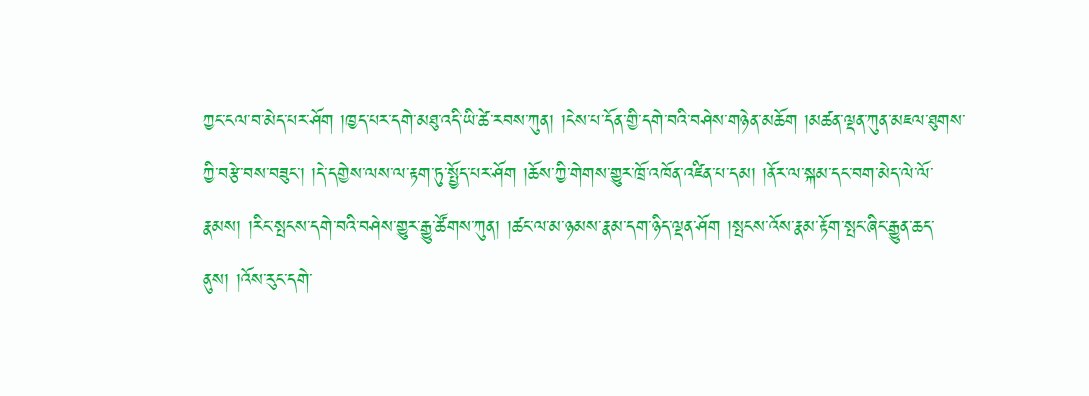ཀྱང་ངལ་བ་མེད་པར་ཤོག །ཁྱད་པར་དགེ་མཐུ་འདི་ཡི་ཚེ་རབས་ཀུན། །ངེས་པ་དོན་གྱི་དགེ་བའི་བཤེས་གཉེན་མཆོག །མཚན་ལྡན་ཀུན་མཇལ་ཐུགས་ཀྱི་བརྩེ་བས་བཟུང་། །དེ་དགྱེས་ལས་ལ་རྟག་ཏུ་སྤྱོད་པར་ཤོག །ཆོས་ཀྱི་གེགས་གྱུར་ཁྲོ་འཁོན་འཛིན་པ་དམ། །ནོར་ལ་སྐམ་དང་བག་མེད་ལེ་ལོ་རྣམས། །རིང་སྤངས་དགེ་བའི་བཤེས་གྱུར་རྒྱུ་ཚོགས་ཀུན། །ཚང་ལ་མ་ཉམས་རྣམ་དག་ཉིད་ལྡན་ཤོག །སྤངས་འོས་རྣམ་རྟོག་སྤང་ཞིང་རྒྱུན་ཆད་ནུས། །འོས་རུང་དགེ་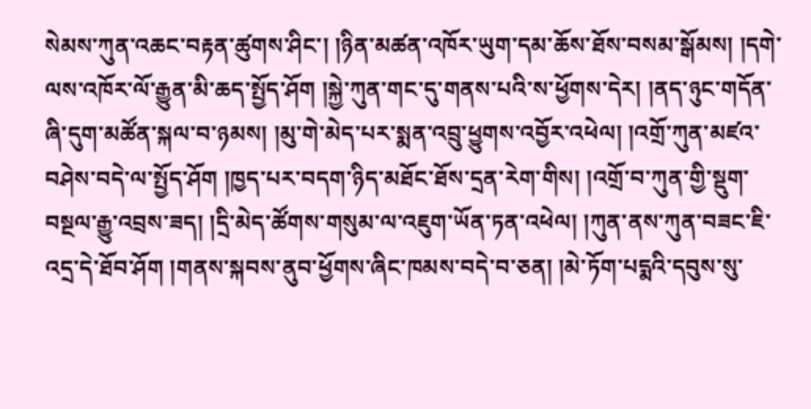སེམས་ཀུན་འཆང་བརྟན་ཚུགས་ཤིང་། །ཉིན་མཚན་འཁོར་ཡུག་དམ་ཆོས་ཐོས་བསམ་སྒོམས། །དགེ་ལས་འཁོར་ལོ་རྒྱུན་མི་ཆད་སྤྱོད་ཤོག །སྐྱེ་ཀུན་གང་དུ་གནས་པའི་ས་ཕྱོགས་དེར། །ནད་ཉུང་གདོན་ཞི་དུག་མཚོན་སྐལ་བ་ཉམས། །མུ་གེ་མེད་པར་སྨན་འབྲུ་ཕྱུགས་འབྱོར་འཕེལ། །འགྲོ་ཀུན་མཛའ་བཤེས་བདེ་ལ་སྤྱོད་ཤོག །ཁྱད་པར་བདག་ཉིད་མཐོང་ཐོས་དྲན་རེག་གིས། །འགྲོ་བ་ཀུན་གྱི་སྡུག་བསྔལ་རྒྱུ་འབྲས་ཟད། །དྲི་མེད་ཚོགས་གསུམ་ལ་འཇུག་ཡོན་ཏན་འཕེལ། །ཀུན་ནས་ཀུན་བཟང་ཇི་འདྲ་དེ་ཐོབ་ཤོག །གནས་སྐབས་ནུབ་ཕྱོགས་ཞིང་ཁམས་བདེ་བ་ཅན། །མེ་ཏོག་པདྨའི་དབུས་སུ་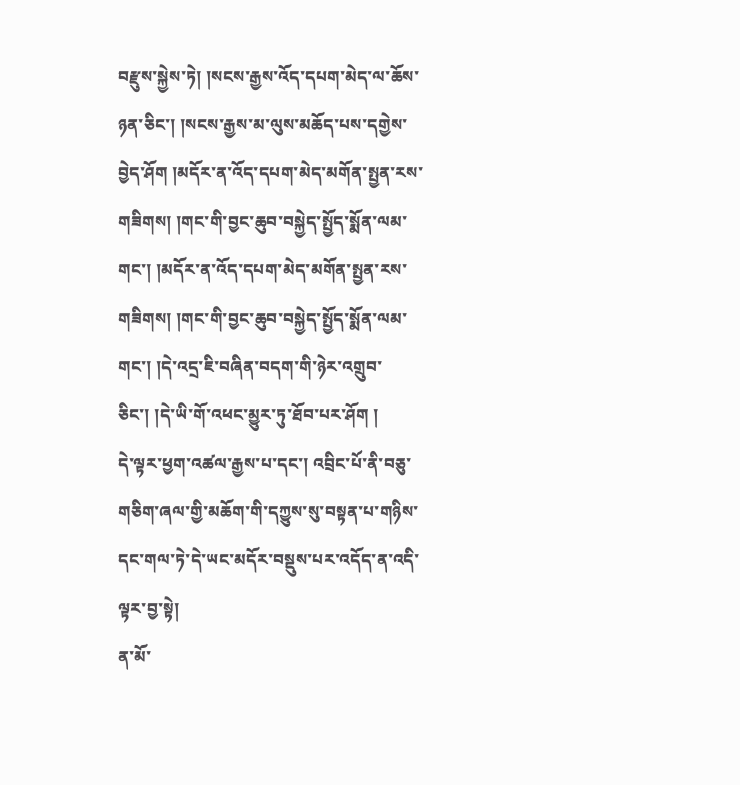བརྫུས་སྐྱེས་ཏེ། །སངས་རྒྱས་འོད་དཔག་མེད་ལ་ཆོས་ཉན་ཅིང་། །སངས་རྒྱས་མ་ལུས་མཆོད་པས་དགྱེས་བྱེད་ཤོག །མདོར་ན་འོད་དཔག་མེད་མགོན་སྤྱན་རས་གཟིགས། །གང་གི་བྱང་ཆུབ་བསྐྱེད་སྤྱོད་སྨོན་ལམ་གང་། །མདོར་ན་འོད་དཔག་མེད་མགོན་སྤྱན་རས་གཟིགས། །གང་གི་བྱང་ཆུབ་བསྐྱེད་སྤྱོད་སྨོན་ལམ་གང་། །དེ་འདྲ་ཇི་བཞིན་བདག་གི་ཉེར་འགྲུབ་ཅིང་། །དེ་ཡི་གོ་འཕང་མྱུར་ཏུ་ཐོབ་པར་ཤོག །
དེ་ལྟར་ཕྱག་འཚལ་རྒྱས་པ་དང་། འབྲིང་པོ་ནི་བཅུ་གཅིག་ཞལ་གྱི་མཆོག་གི་དཀྱུས་སུ་བསྟན་པ་གཉིས་དང་གལ་ཏེ་དེ་ཡང་མདོར་བསྡུས་པར་འདོད་ན་འདི་ལྟར་བྱ་སྟེ།
ན་མོ་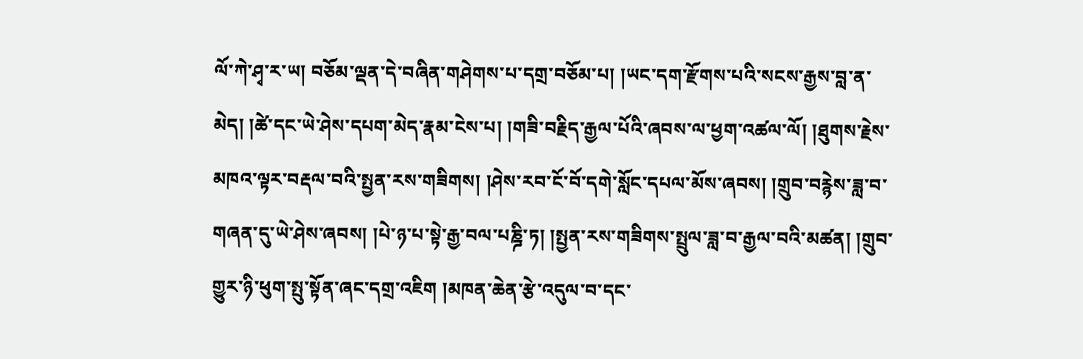ལོ་ཀེ་ཤྭ་ར་ཡ། བཅོམ་ལྡན་དེ་བཞིན་གཤེགས་པ་དགྲ་བཅོམ་པ། །ཡང་དག་རྫོགས་པའི་སངས་རྒྱས་བླ་ན་མེད། །ཚེ་དང་ཡེ་ཤེས་དཔག་མེད་རྣམ་ངེས་པ། །གཟི་བརྗིད་རྒྱལ་པོའི་ཞབས་ལ་ཕྱག་འཚལ་ལོ། །ཐུགས་རྗེས་མཁའ་ལྟར་བརྡལ་བའི་སྤྱན་རས་གཟིགས། །ཤེས་རབ་ངོ་བོ་དགེ་སློང་དཔལ་མོས་ཞབས། །གྲུབ་བརྙེས་ཟླ་བ་གཞན་དུ་ཡེ་ཤེས་ཞབས། །པེ་ཉ་པ་སྟེ་རྒྱ་བལ་པཎྜི་ཏ། །སྤྱན་རས་གཟིགས་སྤྲུལ་ཟླ་བ་རྒྱལ་བའི་མཚན། །གྲུབ་གྱུར་ཉི་ཕུག་སྤུ་སྟོན་ཞང་དགྲ་འཇིག །མཁན་ཆེན་རྩེ་འདུལ་བ་དང་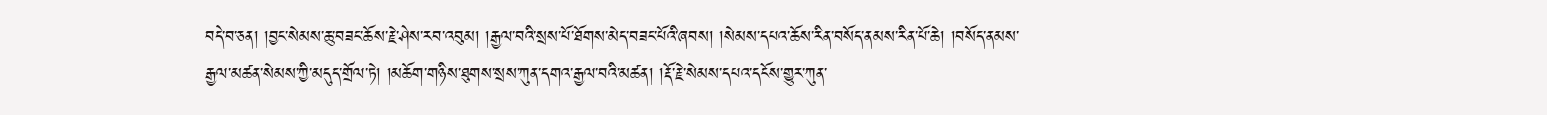བདེ་བ་ཅན། །བྱང་སེམས་ཆུ་བཟང་ཆོས་རྗེ་ཤེས་རབ་འབུམ། །རྒྱལ་བའི་སྲས་པོ་ཐོགས་མེད་བཟང་པོའི་ཞབས། །སེམས་དཔའ་ཆོས་རིན་བསོད་ནམས་རིན་པོ་ཆེ། །བསོད་ནམས་རྒྱལ་མཚན་སེམས་ཀྱི་མདུད་གྲོལ་ཏེ། །མཆོག་གཉིས་ཐུགས་སྲས་ཀུན་དགའ་རྒྱལ་བའི་མཚན། །རྡོ་རྗེ་སེམས་དཔའ་དངོས་གྱུར་ཀུན་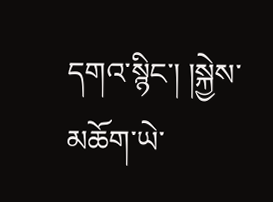དགའ་སྙིང་། །སྐྱེས་མཆོག་ཡེ་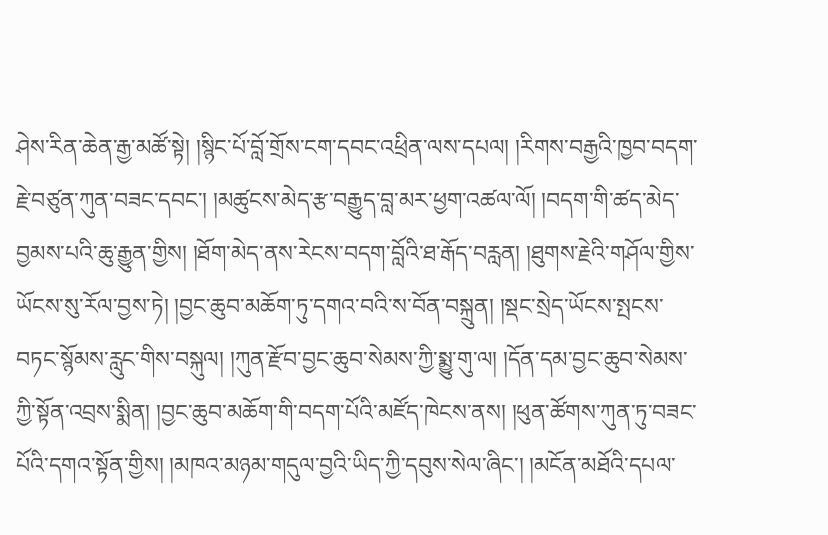ཤེས་རིན་ཆེན་རྒྱ་མཚོ་སྟེ། །སྙིང་པོ་བློ་གྲོས་ངག་དབང་འཕྲིན་ལས་དཔལ། །རིགས་བརྒྱའི་ཁྱབ་བདག་རྗེ་བཙུན་ཀུན་བཟང་དབང་། །མཚུངས་མེད་རྩ་བརྒྱུད་བླ་མར་ཕྱག་འཚལ་ལོ། །བདག་གི་ཚད་མེད་བྱམས་པའི་ཆུ་རྒྱུན་གྱིས། །ཐོག་མེད་ནས་རེངས་བདག་བློའི་ཐ་རྒོད་བརླན། །ཐུགས་རྗེའི་གཤོལ་གྱིས་ཡོངས་སུ་རོལ་བྱས་ཏེ། །བྱང་ཆུབ་མཆོག་ཏུ་དགའ་བའི་ས་བོན་བསྐྲུན། །སྡང་སྲེད་ཡོངས་སྤངས་བཏང་སྙོམས་རླུང་གིས་བསྐུལ། །ཀུན་རྫོབ་བྱང་ཆུབ་སེམས་ཀྱི་སྨྱུ་གུ་ལ། །དོན་དམ་བྱང་ཆུབ་སེམས་ཀྱི་སྟོན་འབྲས་སྨིན། །བྱང་ཆུབ་མཆོག་གི་བདག་པོའི་མཛོད་ཁེངས་ནས། །ཕུན་ཚོགས་ཀུན་ཏུ་བཟང་པོའི་དགའ་སྟོན་གྱིས། །མཁའ་མཉམ་གདུལ་བྱའི་ཡིད་ཀྱི་དབུས་སེལ་ཞིང་། །མངོན་མཐོའི་དཔལ་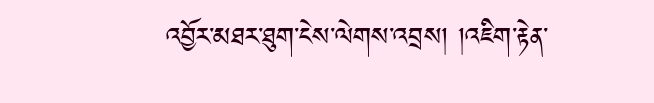འབྱོར་མཐར་ཐུག་ངེས་ལེགས་འབྲས། །འཇིག་རྟེན་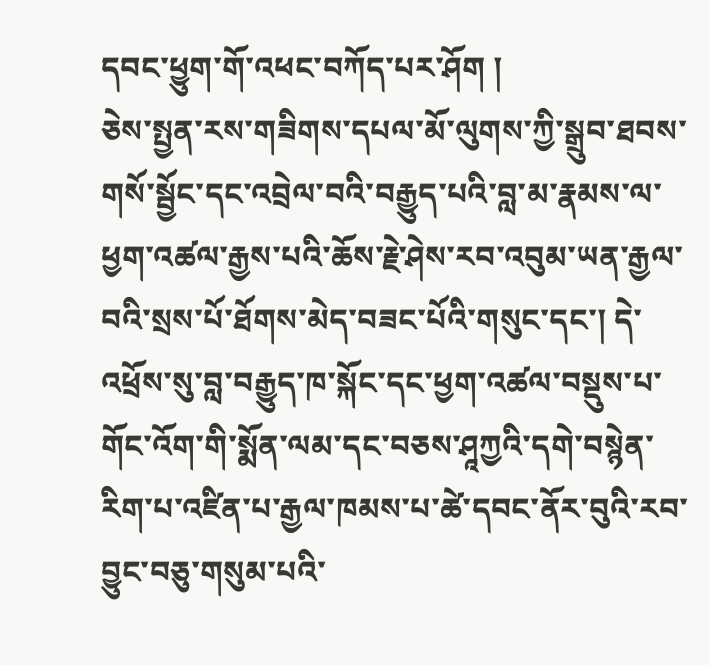དབང་ཕྱུག་གོ་འཕང་བཀོད་པར་ཤོག །
ཅེས་སྤྱན་རས་གཟིགས་དཔལ་མོ་ལུགས་ཀྱི་སྒྲུབ་ཐབས་གསོ་སྦྱོང་དང་འབྲེལ་བའི་བརྒྱུད་པའི་བླ་མ་རྣམས་ལ་ཕྱག་འཚལ་རྒྱས་པའི་ཆོས་རྗེ་ཤེས་རབ་འབུམ་ཡན་རྒྱལ་བའི་སྲས་པོ་ཐོགས་མེད་བཟང་པོའི་གསུང་དང་། དེ་འཕྲོས་སུ་བླ་བརྒྱུད་ཁ་སྐོང་དང་ཕྱག་འཚལ་བསྡུས་པ་གོང་འོག་གི་སྨོན་ལམ་དང་བཅས་ཤཱཀྱའི་དགེ་བསྙེན་རིག་པ་འཛིན་པ་རྒྱལ་ཁམས་པ་ཚེ་དབང་ནོར་བུའི་རབ་བྱུང་བཅུ་གསུམ་པའི་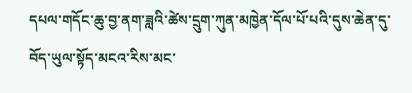དཔལ་གདོང་ཆུ་བྱ་ནག་ཟླའི་ཚེས་དྲུག་ཀུན་མཁྱེན་དོལ་པོ་པའི་དུས་ཆེན་དུ་བོད་ཡུལ་སྟོད་མངའ་རིས་མང་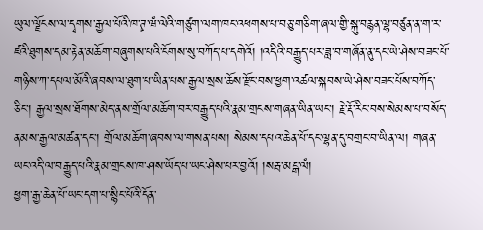ཡུལ་ལྗོངས་ལ་དྭགས་རྒྱལ་པོའི་ཁ་ཊྭ་ཝཾ་ལེའི་གཙུག་ལག་ཁང་འཕགས་པ་བཅུ་གཅིག་ཞལ་གྱི་སྐུ་བརྙན་ལྷ་བཙུན་ན་ག་ར་ཛའི་ཐུགས་དམ་རྟེན་མཆོག་བཞུགས་པའི་ངོགས་སུ་བཀོད་པ་དགེའོ། །འདིའི་བརྒྱུད་པར་ཟླ་བ་གཞོན་ནུ་དང་ཡེ་ཤེས་བཟང་པོ་གཉིས་ཀ་དཔལ་མོའི་ཞབས་ལ་ཐུག་པ་ཡིན་པས་རྒྱལ་སྲས་ཆོས་རྫོང་བས་ཕྱག་འཚལ་སྐབས་ཡེ་ཤེས་བཟང་པོས་བཀོད་ཅིང་། རྒྱལ་སྲས་ཐོགས་མེད་ནས་གྲོལ་མཆོག་བར་བརྒྱུད་པའི་རྣམ་གྲངས་གཞན་ཡིན་ཡང་། རྗེ་རྡོ་རིང་བས་སེམས་པ་བསོད་ནམས་རྒྱལ་མཚན་དང་། གྲོལ་མཆོག་ཞབས་ལ་གསན་པས། སེམས་དཔའ་ཆེན་པོ་དང་ལྷན་དུ་བགྲང་བ་ཡིན་ལ། གཞན་ཡང་འདི་ལ་བརྒྱུད་པའི་རྣམ་གྲངས་ཁ་ཤས་ཡོད་པ་ཡང་ཤེས་པར་བྱའོ། །སརྦ་མངྒ་ལཾ།
ཕྱག་རྒྱ་ཆེན་པོ་ཡང་དག་པ་སྙིང་པོའི་དོན་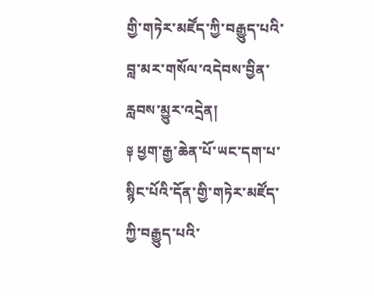གྱི་གཏེར་མཛོད་ཀྱི་བརྒྱུད་པའི་བླ་མར་གསོལ་འདེབས་བྱིན་རླབས་མྱུར་འདྲེན།
༈ ཕྱག་རྒྱ་ཆེན་པོ་ཡང་དག་པ་སྙིང་པོའི་དོན་གྱི་གཏེར་མཛོད་ཀྱི་བརྒྱུད་པའི་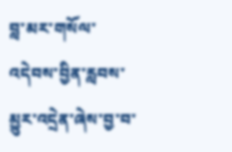བླ་མར་གསོལ་འདེབས་བྱིན་རླབས་མྱུར་འདྲེན་ཞེས་བྱ་བ་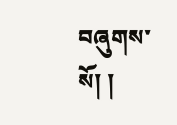བཞུགས་སོ། །